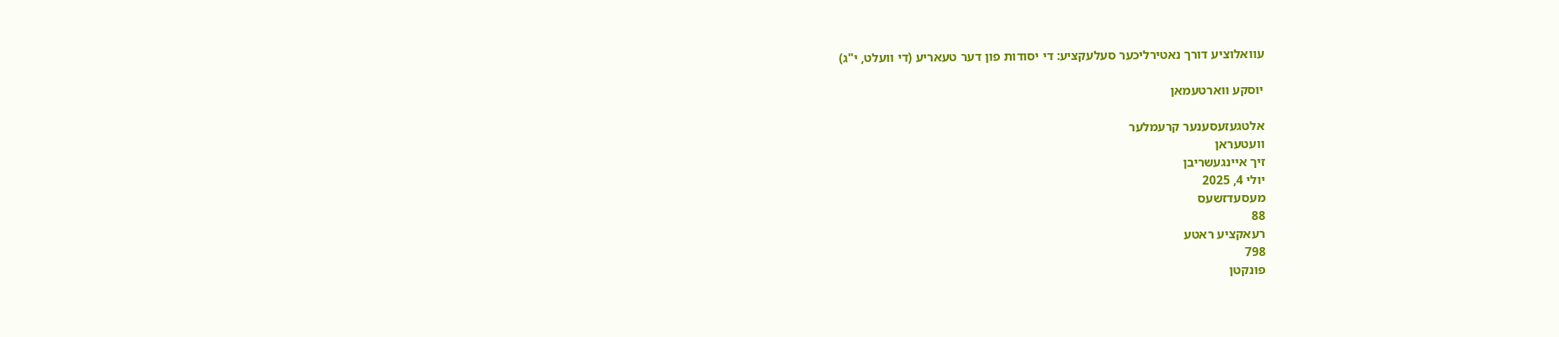עוואלוציע דורך נאטירליכער סעלעקציע: די יסודות פון דער טעאריע (די וועלט, י"ג)

יוסקע ווארטעמאן

אלטגעזעסענער קרעמלער
וועטעראן
זיך איינגעשריבן
יולי 4, 2025
מעסעדזשעס
88
רעאקציע ראטע
798
פונקטן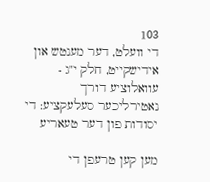103
די וועלט, דער מענטש און אידישקייט, חלק י"ג - עוואלוציע דורך נאטירליכער סעלעקציע: די יסודות פון דער טעאריע

מען קען טרעפן די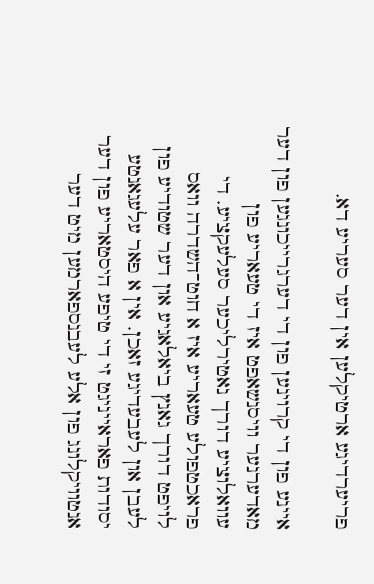פריערדיגע ארטיקלען אין דער סעריע דא.

איינע פון די קרוינען פון די דערגרייכונגען פון דער מאדערנער וויסנשאפט איז די טעאריע פון עוואלוציע דורך נאטירליכער סעלעקציע. די פראכטפולע טעאריע איז א חוט־השדרה וואס לויפט דורך גאנץ ביאלאגיע און דער שטודיע פון לעבן און לעבעדיגע זאכן. אין א פאר עלעגאנטע יסודות פאראייניגט זי די טיפע היסטאריע פון דער אנטוויקלונג פון אלע לעבנספארמען מיט דער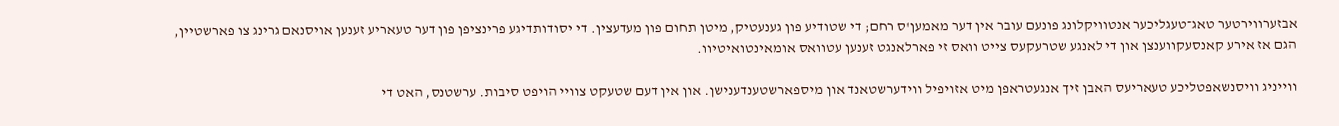אבזערווירטער טאג־טעגליכער אנטוויקלונג פונעם עובר אין דער מאמען'ס רחם; די שטודיע פון גענעטיק, מיטן תחום פון מעדעצין. די יסודותדיגע פרינציפן פון דער טעאריע זענען אויסנאם גרינג צו פארשטיין, הגם אז אירע קאנסעקווענצן און די לאנגע שטרעקעס צייט וואס זי פארלאנגט זענען עטוואס אומאינטואיטיוו.

ווייניג וויסנשאפטליכע טעאריעס האבן זיך אנגעטראפן מיט אזויפיל ווידערשטאנד און מיספארשטענדענישן. און אין דעם שטעקט צוויי הויפט סיבות. ערשטנס, האט די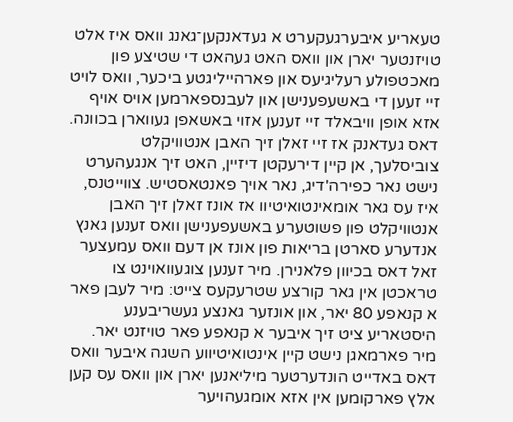טעאריע איבערגעקערט א געדאנקען־גאנג וואס איז אלט טויזנטער יארן און וואס האט געהאט די שטיצע פון מאכטפולע רעליגיעס און פארהייליגטע ביכער, וואס לויט זיי זעען די באשעפענישן און לעבנספארמען אויס אויף אזא אופן וויבאלד זיי זענען אזוי באשאפן געווארן בכוונה. דאס געדאנק אז זיי זאלן זיך האבן אנטוויקלט צוביסלעך, אן קיין דירעקטן דיזיין, האט זיך אנגעהערט נישט נאר כפירה'דיג, נאר אויך פאנטאסטיש. צווייטנס, איז עס גאר אומאינטואיטיוו אז אונז זאלן זיך האבן אנטוויקלט פון פשוטערע באשעפענישן וואס זענען גאנץ אנדערע סארטן בריאות פון אונז אן דעם וואס עמעצער זאל דאס בכיוון פלאנירן. מיר זענען צוגעוואוינט צו טראכטן אין גאר קורצע שטרעקעס צייט: מיר לעבן פאר א קנאפע 80 יאר, און אונזער גאנצע געשריבענע היסטאריע ציט זיך איבער א קנאפע פאר טויזנט יאר. מיר פארמאגן נישט קיין אינטואיטיווע השגה איבער וואס דאס באדייט הונדערטער מיליאנען יארן און וואס עס קען אלץ פארקומען אין אזא אומגעהויער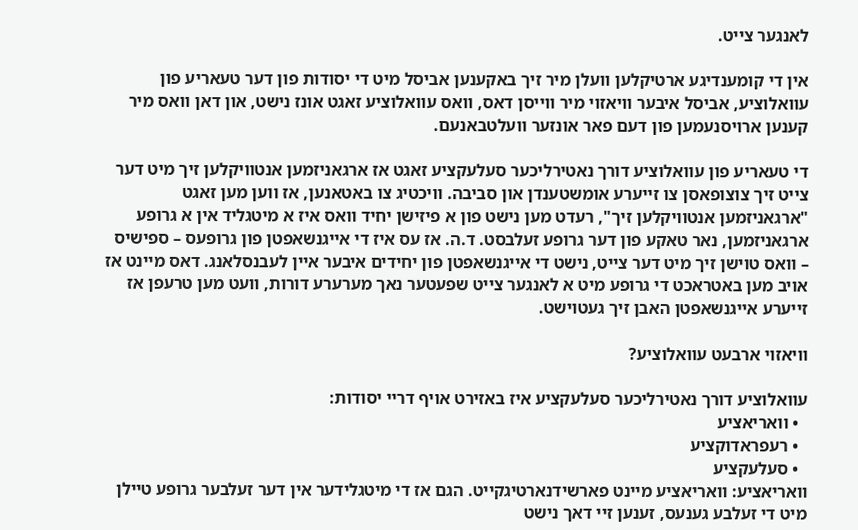לאנגער צייט.

אין די קומענדיגע ארטיקלען וועלן מיר זיך באקענען אביסל מיט די יסודות פון דער טעאריע פון עוואלוציע, אביסל איבער וויאזוי מיר ווייסן דאס, וואס עוואלוציע זאגט אונז נישט, און דאן וואס מיר קענען ארויסנעמען פון דעם פאר אונזער וועלטבאנעם.

די טעאריע פון עוואלוציע דורך נאטירליכער סעלעקציע זאגט אז ארגאניזמען אנטוויקלען זיך מיט דער צייט זיך צוצופאסן צו זייערע אומשטענדן און סביבה. וויכטיג צו באטאנען, אז ווען מען זאגט "ארגאניזמען אנטוויקלען זיך", רעדט מען נישט פון א פיזישן יחיד וואס איז א מיטגליד אין א גרופע ארגאניזמען, נאר טאקע פון דער גרופע זעלבסט. ד.ה. אז עס איז די אייגנשאפטן פון גרופעס – ספישיס – וואס טוישן זיך מיט דער צייט, נישט די אייגנשאפטן פון יחידים איבער איין לעבנסלאנג. דאס מיינט אז אויב מען באטראכט די גרופע מיט א לאנגער צייט שפעטער נאך מערערע דורות, וועט מען טרעפן אז זייערע אייגנשאפטן האבן זיך געטוישט.

וויאזוי ארבעט עוואלוציע?

עוואלוציע דורך נאטירליכער סעלעקציע איז באזירט אויף דריי יסודות:
  • וואריאציע
  • רעפראדוקציע
  • סעלעקציע
וואריאציע: וואריאציע מיינט פארשידנארטיגקייט. הגם אז די מיטגלידער אין דער זעלבער גרופע טיילן מיט די זעלבע גענעס, זענען זיי דאך נישט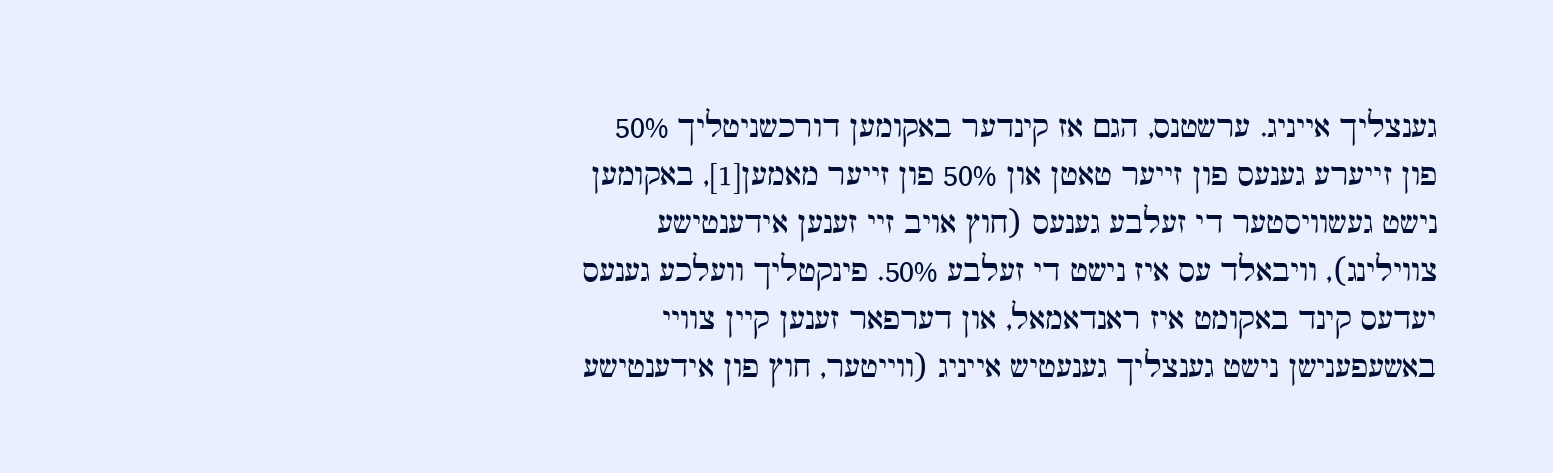גענצליך אייניג. ערשטנס, הגם אז קינדער באקומען דורכשניטליך 50% פון זייערע גענעס פון זייער טאטן און 50% פון זייער מאמען[1], באקומען נישט געשוויסטער די זעלבע גענעס (חוץ אויב זיי זענען אידענטישע צווילינג), וויבאלד עס איז נישט די זעלבע 50%. פינקטליך וועלכע גענעס יעדעס קינד באקומט איז ראנדאמאל, און דערפאר זענען קיין צוויי באשעפענישן נישט גענצליך גענעטיש אייניג (ווייטער, חוץ פון אידענטישע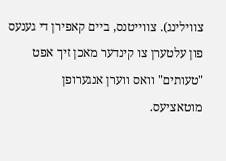צווילינג). צווייטנס, ביים קאפירן די גענעס פון עלטערן צו קינדער מאכן זיך אפט "טעותים" וואס ווערן אנגערופן מוטאציעס.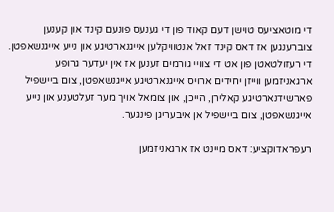די מוטאציעס טוישן דעם קאוד פון די גענעס פונעם קינד און קענען צוברענגען אז דאס קינד זאל אנטוויקלען אייגנארטיגע און נייע אייגנשאפטן. די רעזולטאטן פון אט די צוויי גורמים זענען אז אין יעדער גרופע ארגאניזמען ווייזן יחידים ארויס אייגנארטיגע אייגנשאפטן, צום ביישפיל פארשידנארטיגע קאלירן, הייכן, און צומאל אויך מער זעלטענע און נייע אייגנשאפטן, צום ביישפיל אן איבעריגן פינגער.

רעפראדוקציע: דאס מיינט אז ארגאניזמען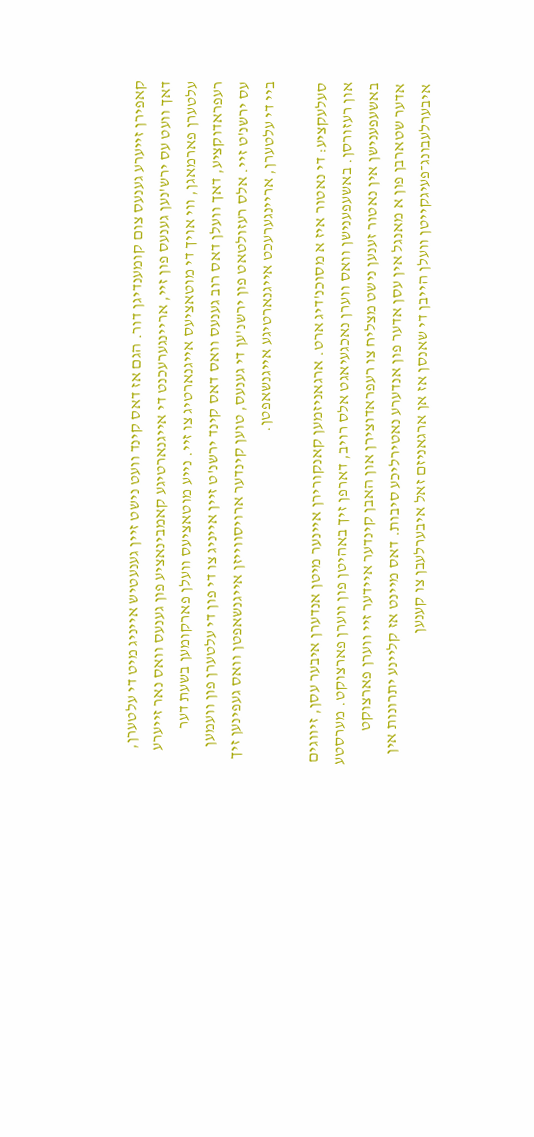קאפירן זייערע גענעס צום קומענדיגן דור. הגם אז דאס קינד וועט נישט זיין גענעטיש אייניג מיט די עלטערן, דאך וועט עס ירש'נען גענעס פון זיי, אריינגערעכנט די אייגנארטיגע קאמבינאציע פון גענעס וואס נאר זייערע עלטערן פארמאגן, ווי אויך די מוטאציעס אייגנארטיג צו זיי. נייע מוטאציעס וועלן פארקומען בשעת דער רעפראדוקציע, דאך וועלן דאס רוב גענעס וואס דאס קינד ירשנ'ט זיין אייניג צו די פון די עלטערן פון וועמען עס ירשנ'ט זיי. אלס רעזולטאט פון ירשנ'ען די גענעס, טוען קינדער ארויסווייזן אייגנשאפטן וואס געפינען זיך ביי די עלטערן, אריינגערעכט אייגנארטיגע אייגנשאפטן.

סעלעקציע: די נאטור איז א מסוכנ'דיג ארט. ארגאניזמען קאנקורירן איינער מיטן אנדערן איבער עסן, זיווגים און רעזורסן. באשעפענישן וואס ווערן נאכגעיאגט אלס רויב, דארפן זיך באהיטן פון ווערן פארצוקט. מערסטע באשעפענישן אין נאטור זענען נישט מצליח צו רעפראדוצירן און האבן קינדער איידער זיי ווערן פארצוקט אדער שטארבן פון א מאנגל אין עסן אדער פון אנדערע נאטירליכע סיבות. דאס מיינט אז קליינע יתרונות אין איבערלעבונג־פעיגקייטן וועלן הייבן די שאנסן אז אן ארגאניזם זאל איבערלעבן צו קענען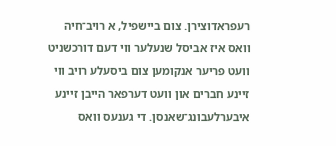רעפראדוצירן. צום ביישפיל, א רויב־חיה וואס איז אביסל שנעלער ווי דעם דורכשניט וועט פריער אנקומען צום ביסעלע רויב ווי זיינע חברים און וועט דערפאר הייבן זיינע איבערלעבונג־שאנסן. די גענעס וואס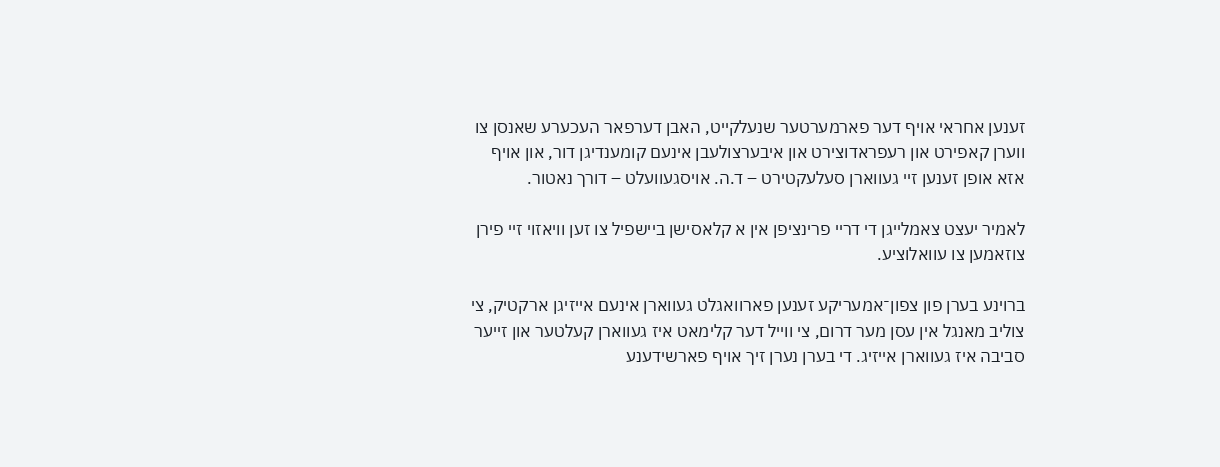זענען אחראי אויף דער פארמערטער שנעלקייט, האבן דערפאר העכערע שאנסן צו ווערן קאפירט און רעפראדוצירט און איבערצולעבן אינעם קומענדיגן דור, און אויף אזא אופן זענען זיי געווארן סעלעקטירט – ד.ה. אויסגעוועלט – דורך נאטור.

לאמיר יעצט צאמלייגן די דריי פרינציפן אין א קלאסישן ביישפיל צו זען וויאזוי זיי פירן צוזאמען צו עוואלוציע.

ברוינע בערן פון צפון־אמעריקע זענען פארוואגלט געווארן אינעם אייזיגן ארקטיק, צי צוליב מאנגל אין עסן מער דרום, צי ווייל דער קלימאט איז געווארן קעלטער און זייער סביבה איז געווארן אייזיג. די בערן נערן זיך אויף פארשידענע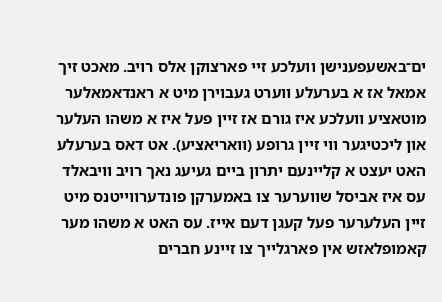ים־באשעפענישן וועלכע זיי פארצוקן אלס רויב. מאכט זיך אמאל אז א בערעלע ווערט געבוירן מיט א ראנדאמאלער מוטאציע וועלכע איז גורם אז זיין פעל איז א משהו העלער און ליכטיגער ווי זיין גרופע (וואריאציע). אט דאס בערעלע האט יעצט א קליינעם יתרון ביים געיעג נאך רויב וויבאלד עס איז אביסל שווערער צו באמערקן פונדערווייטנס מיט זיין העלערער פעל קעגן דעם אייז. עס האט א משהו מער קאמופלאזש אין פארגלייך צו זיינע חברים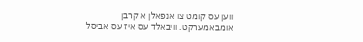ווען עס קומט צו אנפאלן א קרבן אומבאמערקט. וויבאלד עס איז עס אביסל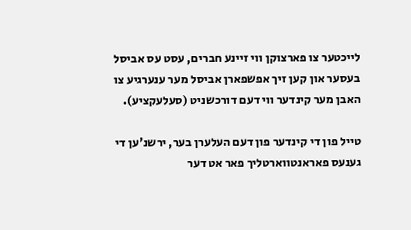לייכטער צו פארצוקן ווי זיינע חברים, עסט עס אביסל בעסער און קען זיך אפשפארן אביסל מער ענערגיע צו האבן מער קינדער ווי דעם דורכשניט (סעלעקציע).

טייל פון די קינדער פון דעם העלערן בער, ירשנ'ען די גענעס פאראנטווארטליך פאר אט דער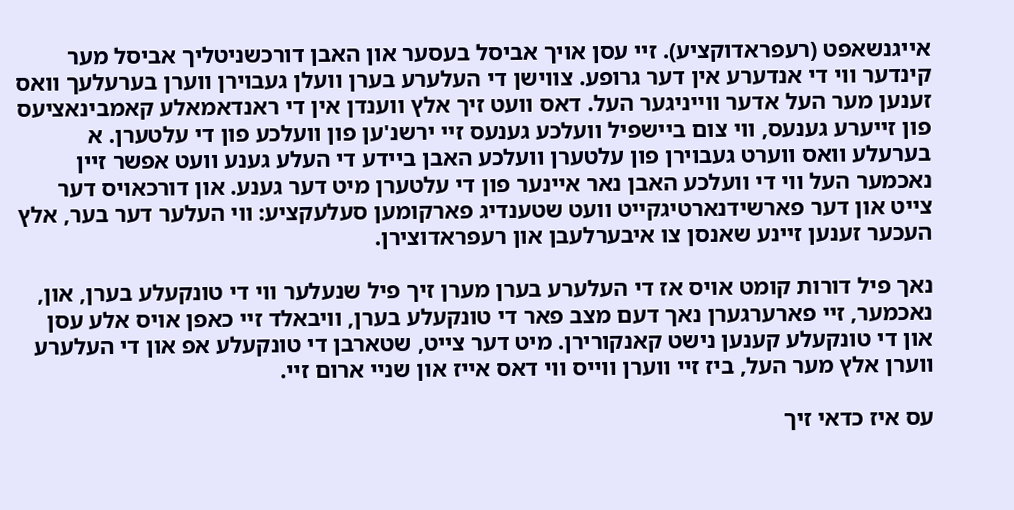אייגנשאפט (רעפראדוקציע). זיי עסן אויך אביסל בעסער און האבן דורכשניטליך אביסל מער קינדער ווי די אנדערע אין דער גרופע. צווישן די העלערע בערן וועלן געבוירן ווערן בערעלעך וואס זענען מער העל אדער ווייניגער העל. דאס וועט זיך אלץ ווענדן אין די ראנדאמאלע קאמבינאציעס פון זייערע גענעס, ווי צום ביישפיל וועלכע גענעס זיי ירשנ'ען פון וועלכע פון די עלטערן. א בערעלע וואס ווערט געבוירן פון עלטערן וועלכע האבן ביידע די העלע גענע וועט אפשר זיין נאכמער העל ווי די וועלכע האבן נאר איינער פון די עלטערן מיט דער גענע. און דורכאויס דער צייט און דער פארשידנארטיגקייט וועט שטענדיג פארקומען סעלעקציע: ווי העלער דער בער, אלץ העכער זענען זיינע שאנסן צו איבערלעבן און רעפראדוצירן.

נאך פיל דורות קומט אויס אז די העלערע בערן מערן זיך פיל שנעלער ווי די טונקעלע בערן, און, נאכמער, זיי פארערגערן נאך דעם מצב פאר די טונקעלע בערן, וויבאלד זיי כאפן אויס אלע עסן און די טונקעלע קענען נישט קאנקורירן. מיט דער צייט, שטארבן די טונקעלע אפ און די העלערע ווערן אלץ מער העל, ביז זיי ווערן ווייס ווי דאס אייז און שניי ארום זיי.

עס איז כדאי זיך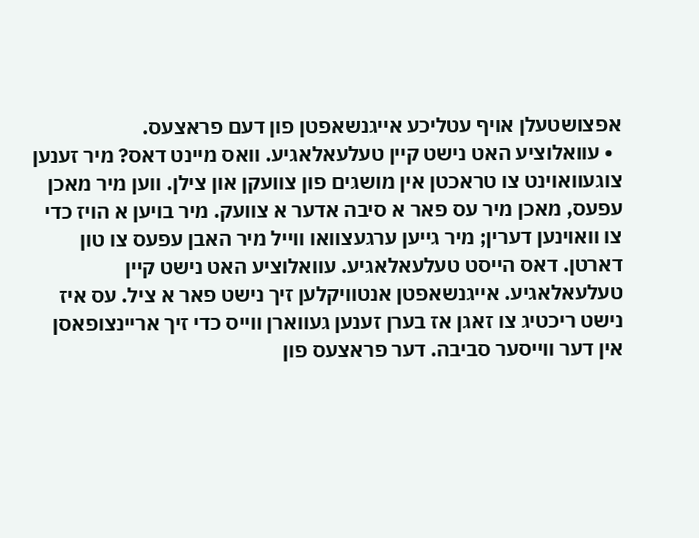אפצושטעלן אויף עטליכע אייגנשאפטן פון דעם פראצעס.
  • עוואלוציע האט נישט קיין טעלעאלאגיע. וואס מיינט דאס? מיר זענען צוגעוואוינט צו טראכטן אין מושגים פון צוועקן און צילן. ווען מיר מאכן עפעס, מאכן מיר עס פאר א סיבה אדער א צוועק. מיר בויען א הויז כדי צו וואוינען דערין; מיר גייען ערגעצוואו ווייל מיר האבן עפעס צו טון דארטן. דאס הייסט טעלעאלאגיע. עוואלוציע האט נישט קיין טעלעאלאגיע. אייגנשאפטן אנטוויקלען זיך נישט פאר א ציל. עס איז נישט ריכטיג צו זאגן אז בערן זענען געווארן ווייס כדי זיך אריינצופאסן אין דער ווייסער סביבה. דער פראצעס פון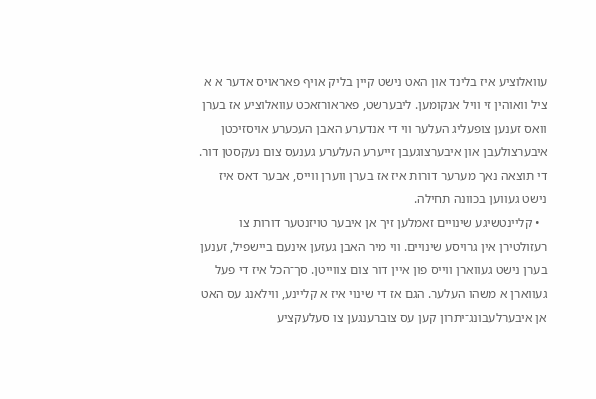עוואלוציע איז בלינד און האט נישט קיין בליק אויף פאראויס אדער א א ציל וואוהין זי וויל אנקומען. ליבערשט, פאראורזאכט עוואלוציע אז בערן וואס זענען צופעליג העלער ווי די אנדערע האבן העכערע אויסזיכטן איבערצולעבן און איבערצוגעבן זייערע העלערע גענעס צום נעקסטן דור. די תוצאה נאך מערער דורות איז אז בערן ווערן ווייס, אבער דאס איז נישט געווען בכוונה תחילה.
  • קליינטשיגע שינויים זאמלען זיך אן איבער טויזנטער דורות צו רעזולטירן אין גרויסע שינויים. ווי מיר האבן געזען אינעם ביישפיל, זענען בערן נישט געווארן ווייס פון איין דור צום צווייטן. סך־הכל איז די פעל געווארן א משהו העלער. הגם אז די שינוי איז א קליינע, ווילאנג עס האט אן איבערלעבונג־יתרון קען עס צוברענגען צו סעלעקציע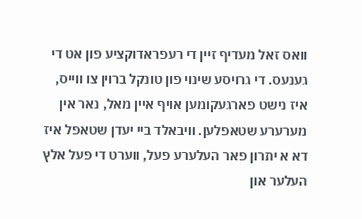וואס זאל מעדיף זיין די רעפראדוקציע פון אט די גענעס. די גרויסע שינוי פון טונקל ברוין צו ווייס, איז נישט פארגעקומען אויף איין מאל, נאר אין מערערע שטאפלען. וויבאלד ביי יעדן שטאפל איז דא א יתרון פאר העלערע פעל, ווערט די פעל אלץ העלער און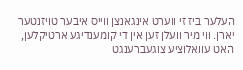העלער ביז זי ווערט אינגאנצן ווייס איבער טויזנטער יארן. ווי מיר וועלן זען אין די קומענדיגע ארטיקלען, האט עוואלוציע צוגעברענגט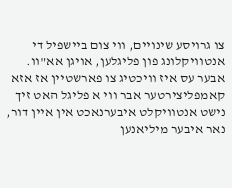צו גרויסע שינויים, ווי צום ביישפיל די אנטוויקלונג פון פליגלען, אויגן אא"וו. אבער עס איז וויכטיג צו פארשטיין אז אזא קאמפליצירטער אבר ווי א פליגל האט זיך נישט אנטוויקלט איבערנאכט אין איין דור, נאר איבער מיליאנען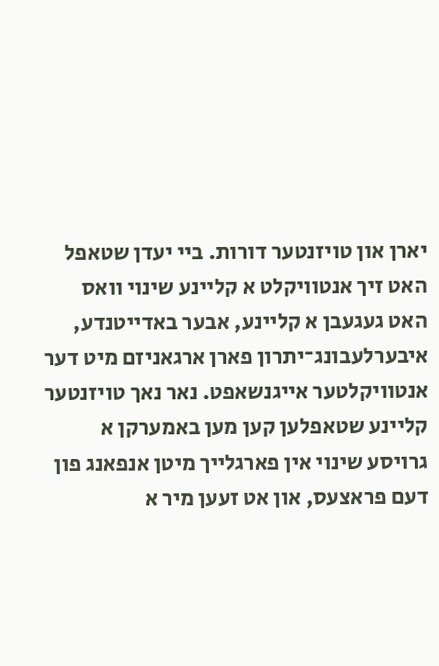יארן און טויזנטער דורות. ביי יעדן שטאפל האט זיך אנטוויקלט א קליינע שינוי וואס האט געגעבן א קליינע, אבער באדייטנדע, איבערלעבונג־יתרון פארן ארגאניזם מיט דער אנטוויקלטער אייגנשאפט. נאר נאך טויזנטער קליינע שטאפלען קען מען באמערקן א גרויסע שינוי אין פארגלייך מיטן אנפאנג פון דעם פראצעס, און אט זעען מיר א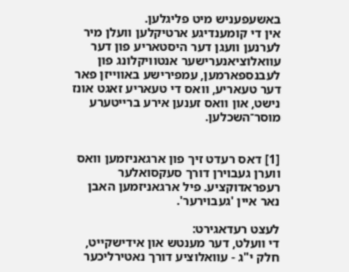באשעפעניש מיט פליגלען.
אין די קומענדיגע ארטיקלען וועלן מיר לערנען וועגן דער היסטאריע פון דער עוואלוציאנערישער אנטוויקלונג פון לעבנספארמען, עמפירישע באווייזן פאר דער טעאריע, וואס די טעאריע זאגט אונז נישט, און וואס זענען אירע ברייטערע מוסר־השכלען.


[1] דאס רעדט זיך פון ארגאניזמען וואס ווערן געבוירן דורך סעקסואלער רעפראדוקציע. פיל ארגאניזמען האבן נאר איין 'געבוירער'.

לעצט רעדאגירט:
די וועלט, דער מענטש און אידישקייט, חלק י"ג - עוואלוציע דורך נאטירליכער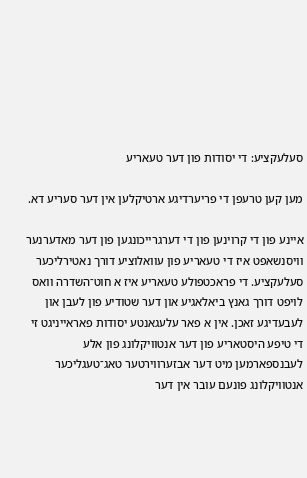סעלעקציע: די יסודות פון דער טעאריע

מען קען טרעפן די פריערדיגע ארטיקלען אין דער סעריע דא.

איינע פון די קרוינען פון די דערגרייכונגען פון דער מאדערנער וויסנשאפט איז די טעאריע פון עוואלוציע דורך נאטירליכער סעלעקציע. די פראכטפולע טעאריע איז א חוט־השדרה וואס לויפט דורך גאנץ ביאלאגיע און דער שטודיע פון לעבן און לעבעדיגע זאכן. אין א פאר עלעגאנטע יסודות פאראייניגט זי די טיפע היסטאריע פון דער אנטוויקלונג פון אלע לעבנספארמען מיט דער אבזערווירטער טאג־טעגליכער אנטוויקלונג פונעם עובר אין דער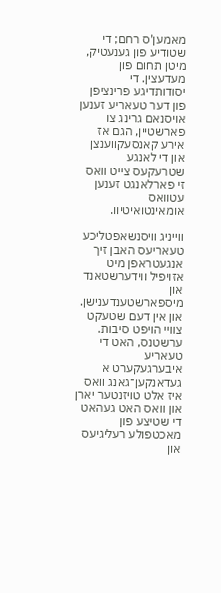מאמען'ס רחם; די שטודיע פון גענעטיק, מיטן תחום פון מעדעצין. די יסודותדיגע פרינציפן פון דער טעאריע זענען אויסנאם גרינג צו פארשטיין, הגם אז אירע קאנסעקווענצן און די לאנגע שטרעקעס צייט וואס זי פארלאנגט זענען עטוואס אומאינטואיטיוו.

ווייניג וויסנשאפטליכע טעאריעס האבן זיך אנגעטראפן מיט אזויפיל ווידערשטאנד און מיספארשטענדענישן. און אין דעם שטעקט צוויי הויפט סיבות. ערשטנס, האט די טעאריע איבערגעקערט א געדאנקען־גאנג וואס איז אלט טויזנטער יארן און וואס האט געהאט די שטיצע פון מאכטפולע רעליגיעס און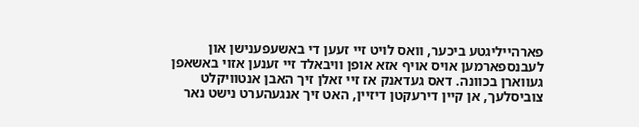פארהייליגטע ביכער, וואס לויט זיי זעען די באשעפענישן און לעבנספארמען אויס אויף אזא אופן וויבאלד זיי זענען אזוי באשאפן געווארן בכוונה. דאס געדאנק אז זיי זאלן זיך האבן אנטוויקלט צוביסלעך, אן קיין דירעקטן דיזיין, האט זיך אנגעהערט נישט נאר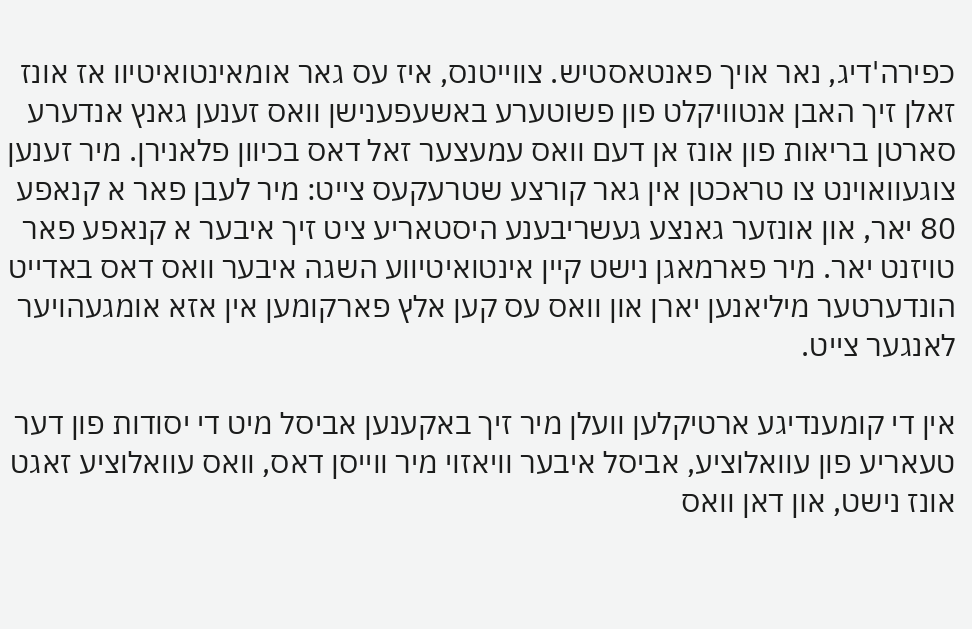כפירה'דיג, נאר אויך פאנטאסטיש. צווייטנס, איז עס גאר אומאינטואיטיוו אז אונז זאלן זיך האבן אנטוויקלט פון פשוטערע באשעפענישן וואס זענען גאנץ אנדערע סארטן בריאות פון אונז אן דעם וואס עמעצער זאל דאס בכיוון פלאנירן. מיר זענען צוגעוואוינט צו טראכטן אין גאר קורצע שטרעקעס צייט: מיר לעבן פאר א קנאפע 80 יאר, און אונזער גאנצע געשריבענע היסטאריע ציט זיך איבער א קנאפע פאר טויזנט יאר. מיר פארמאגן נישט קיין אינטואיטיווע השגה איבער וואס דאס באדייט הונדערטער מיליאנען יארן און וואס עס קען אלץ פארקומען אין אזא אומגעהויער לאנגער צייט.

אין די קומענדיגע ארטיקלען וועלן מיר זיך באקענען אביסל מיט די יסודות פון דער טעאריע פון עוואלוציע, אביסל איבער וויאזוי מיר ווייסן דאס, וואס עוואלוציע זאגט אונז נישט, און דאן וואס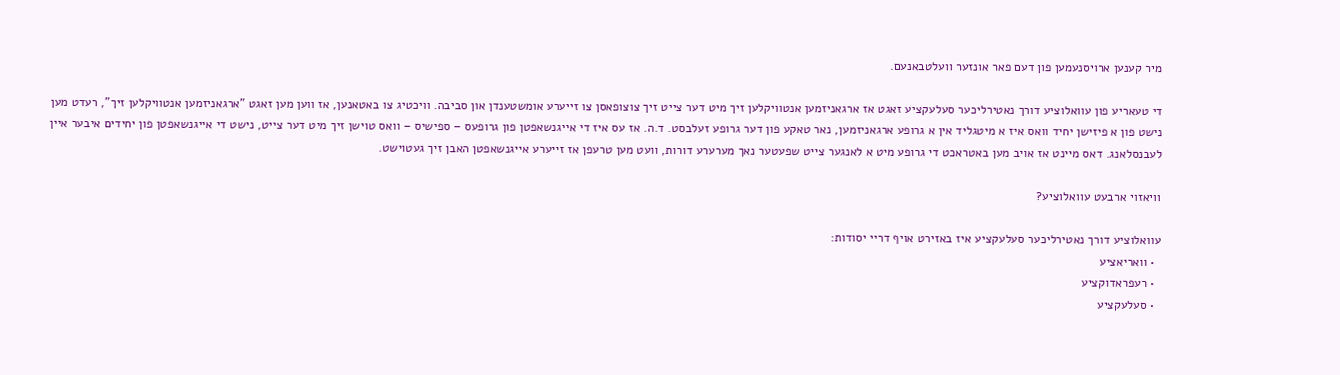מיר קענען ארויסנעמען פון דעם פאר אונזער וועלטבאנעם.

די טעאריע פון עוואלוציע דורך נאטירליכער סעלעקציע זאגט אז ארגאניזמען אנטוויקלען זיך מיט דער צייט זיך צוצופאסן צו זייערע אומשטענדן און סביבה. וויכטיג צו באטאנען, אז ווען מען זאגט "ארגאניזמען אנטוויקלען זיך", רעדט מען נישט פון א פיזישן יחיד וואס איז א מיטגליד אין א גרופע ארגאניזמען, נאר טאקע פון דער גרופע זעלבסט. ד.ה. אז עס איז די אייגנשאפטן פון גרופעס – ספישיס – וואס טוישן זיך מיט דער צייט, נישט די אייגנשאפטן פון יחידים איבער איין לעבנסלאנג. דאס מיינט אז אויב מען באטראכט די גרופע מיט א לאנגער צייט שפעטער נאך מערערע דורות, וועט מען טרעפן אז זייערע אייגנשאפטן האבן זיך געטוישט.

וויאזוי ארבעט עוואלוציע?

עוואלוציע דורך נאטירליכער סעלעקציע איז באזירט אויף דריי יסודות:
  • וואריאציע
  • רעפראדוקציע
  • סעלעקציע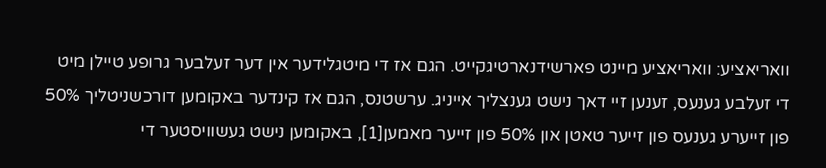וואריאציע: וואריאציע מיינט פארשידנארטיגקייט. הגם אז די מיטגלידער אין דער זעלבער גרופע טיילן מיט די זעלבע גענעס, זענען זיי דאך נישט גענצליך אייניג. ערשטנס, הגם אז קינדער באקומען דורכשניטליך 50% פון זייערע גענעס פון זייער טאטן און 50% פון זייער מאמען[1], באקומען נישט געשוויסטער די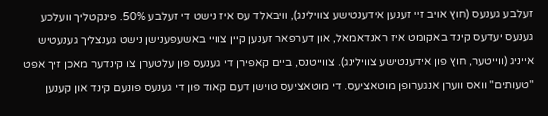זעלבע גענעס (חוץ אויב זיי זענען אידענטישע צווילינג), וויבאלד עס איז נישט די זעלבע 50%. פינקטליך וועלכע גענעס יעדעס קינד באקומט איז ראנדאמאל, און דערפאר זענען קיין צוויי באשעפענישן נישט גענצליך גענעטיש אייניג (ווייטער, חוץ פון אידענטישע צווילינג). צווייטנס, ביים קאפירן די גענעס פון עלטערן צו קינדער מאכן זיך אפט "טעותים" וואס ווערן אנגערופן מוטאציעס. די מוטאציעס טוישן דעם קאוד פון די גענעס פונעם קינד און קענען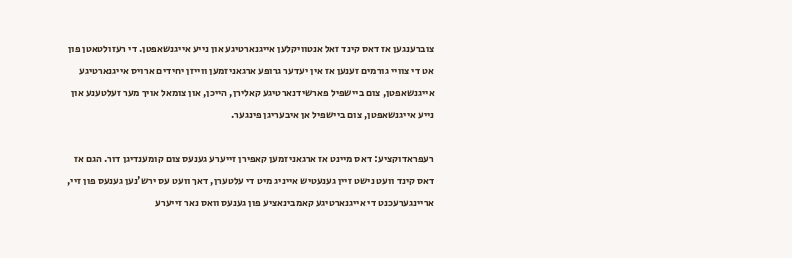צוברענגען אז דאס קינד זאל אנטוויקלען אייגנארטיגע און נייע אייגנשאפטן. די רעזולטאטן פון אט די צוויי גורמים זענען אז אין יעדער גרופע ארגאניזמען ווייזן יחידים ארויס אייגנארטיגע אייגנשאפטן, צום ביישפיל פארשידנארטיגע קאלירן, הייכן, און צומאל אויך מער זעלטענע און נייע אייגנשאפטן, צום ביישפיל אן איבעריגן פינגער.

רעפראדוקציע: דאס מיינט אז ארגאניזמען קאפירן זייערע גענעס צום קומענדיגן דור. הגם אז דאס קינד וועט נישט זיין גענעטיש אייניג מיט די עלטערן, דאך וועט עס ירש'נען גענעס פון זיי, אריינגערעכנט די אייגנארטיגע קאמבינאציע פון גענעס וואס נאר זייערע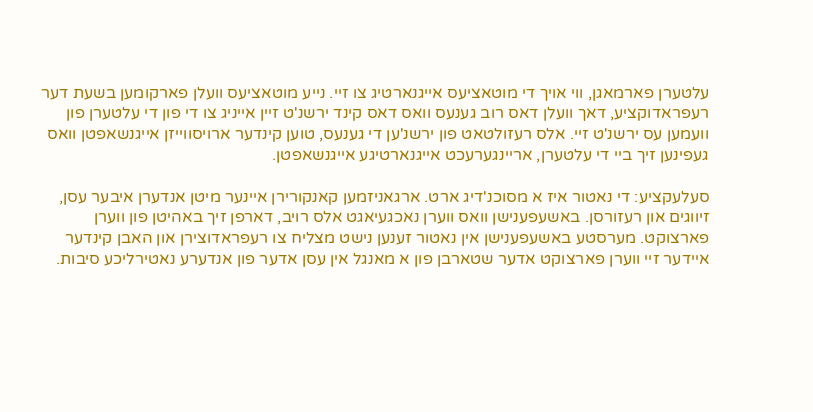עלטערן פארמאגן, ווי אויך די מוטאציעס אייגנארטיג צו זיי. נייע מוטאציעס וועלן פארקומען בשעת דער רעפראדוקציע, דאך וועלן דאס רוב גענעס וואס דאס קינד ירשנ'ט זיין אייניג צו די פון די עלטערן פון וועמען עס ירשנ'ט זיי. אלס רעזולטאט פון ירשנ'ען די גענעס, טוען קינדער ארויסווייזן אייגנשאפטן וואס געפינען זיך ביי די עלטערן, אריינגערעכט אייגנארטיגע אייגנשאפטן.

סעלעקציע: די נאטור איז א מסוכנ'דיג ארט. ארגאניזמען קאנקורירן איינער מיטן אנדערן איבער עסן, זיווגים און רעזורסן. באשעפענישן וואס ווערן נאכגעיאגט אלס רויב, דארפן זיך באהיטן פון ווערן פארצוקט. מערסטע באשעפענישן אין נאטור זענען נישט מצליח צו רעפראדוצירן און האבן קינדער איידער זיי ווערן פארצוקט אדער שטארבן פון א מאנגל אין עסן אדער פון אנדערע נאטירליכע סיבות.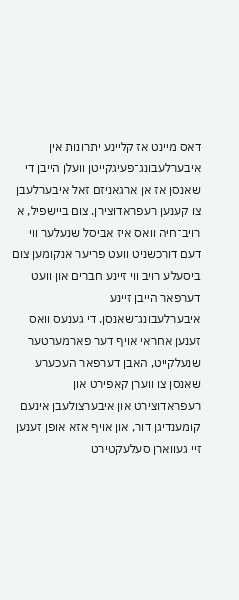דאס מיינט אז קליינע יתרונות אין איבערלעבונג־פעיגקייטן וועלן הייבן די שאנסן אז אן ארגאניזם זאל איבערלעבן צו קענען רעפראדוצירן. צום ביישפיל, א רויב־חיה וואס איז אביסל שנעלער ווי דעם דורכשניט וועט פריער אנקומען צום ביסעלע רויב ווי זיינע חברים און וועט דערפאר הייבן זיינע איבערלעבונג־שאנסן. די גענעס וואס זענען אחראי אויף דער פארמערטער שנעלקייט, האבן דערפאר העכערע שאנסן צו ווערן קאפירט און רעפראדוצירט און איבערצולעבן אינעם קומענדיגן דור, און אויף אזא אופן זענען זיי געווארן סעלעקטירט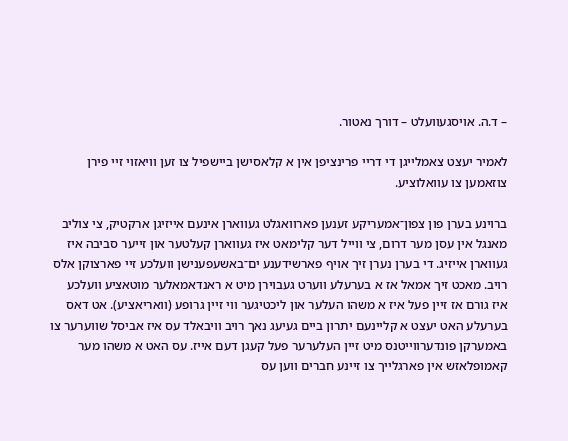– ד.ה. אויסגעוועלט – דורך נאטור.

לאמיר יעצט צאמלייגן די דריי פרינציפן אין א קלאסישן ביישפיל צו זען וויאזוי זיי פירן צוזאמען צו עוואלוציע.

ברוינע בערן פון צפון־אמעריקע זענען פארוואגלט געווארן אינעם אייזיגן ארקטיק, צי צוליב מאנגל אין עסן מער דרום, צי ווייל דער קלימאט איז געווארן קעלטער און זייער סביבה איז געווארן אייזיג. די בערן נערן זיך אויף פארשידענע ים־באשעפענישן וועלכע זיי פארצוקן אלס רויב. מאכט זיך אמאל אז א בערעלע ווערט געבוירן מיט א ראנדאמאלער מוטאציע וועלכע איז גורם אז זיין פעל איז א משהו העלער און ליכטיגער ווי זיין גרופע (וואריאציע). אט דאס בערעלע האט יעצט א קליינעם יתרון ביים געיעג נאך רויב וויבאלד עס איז אביסל שווערער צו באמערקן פונדערווייטנס מיט זיין העלערער פעל קעגן דעם אייז. עס האט א משהו מער קאמופלאזש אין פארגלייך צו זיינע חברים ווען עס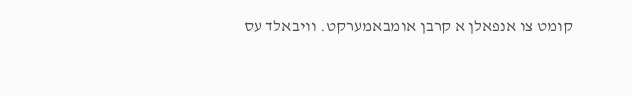קומט צו אנפאלן א קרבן אומבאמערקט. וויבאלד עס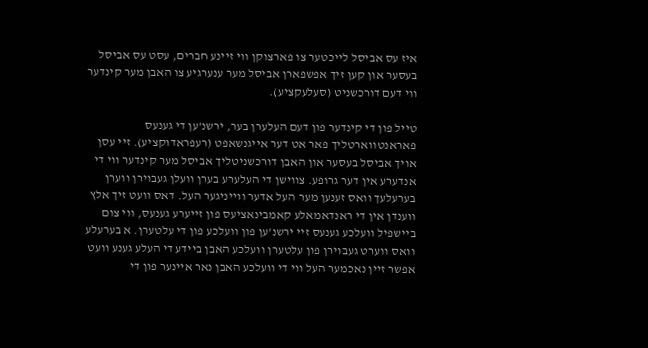איז עס אביסל לייכטער צו פארצוקן ווי זיינע חברים, עסט עס אביסל בעסער און קען זיך אפשפארן אביסל מער ענערגיע צו האבן מער קינדער ווי דעם דורכשניט (סעלעקציע).

טייל פון די קינדער פון דעם העלערן בער, ירשנ'ען די גענעס פאראנטווארטליך פאר אט דער אייגנשאפט (רעפראדוקציע). זיי עסן אויך אביסל בעסער און האבן דורכשניטליך אביסל מער קינדער ווי די אנדערע אין דער גרופע. צווישן די העלערע בערן וועלן געבוירן ווערן בערעלעך וואס זענען מער העל אדער ווייניגער העל. דאס וועט זיך אלץ ווענדן אין די ראנדאמאלע קאמבינאציעס פון זייערע גענעס, ווי צום ביישפיל וועלכע גענעס זיי ירשנ'ען פון וועלכע פון די עלטערן. א בערעלע וואס ווערט געבוירן פון עלטערן וועלכע האבן ביידע די העלע גענע וועט אפשר זיין נאכמער העל ווי די וועלכע האבן נאר איינער פון די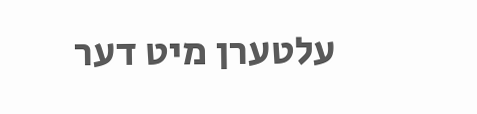עלטערן מיט דער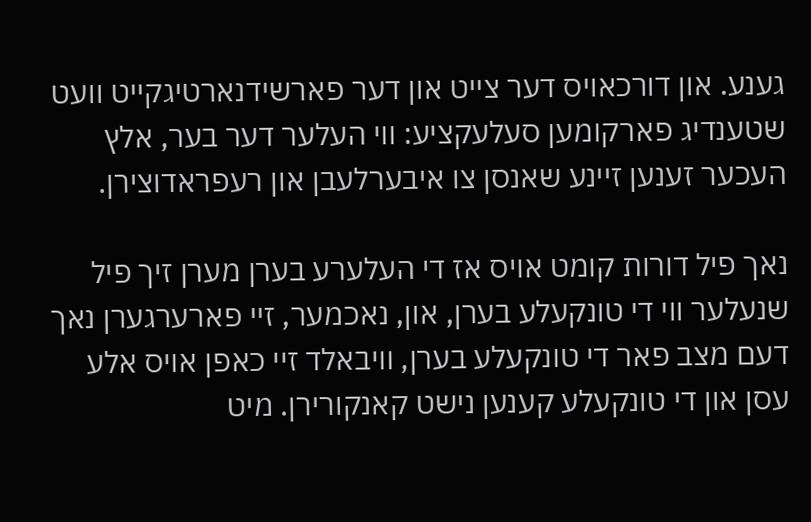גענע. און דורכאויס דער צייט און דער פארשידנארטיגקייט וועט שטענדיג פארקומען סעלעקציע: ווי העלער דער בער, אלץ העכער זענען זיינע שאנסן צו איבערלעבן און רעפראדוצירן.

נאך פיל דורות קומט אויס אז די העלערע בערן מערן זיך פיל שנעלער ווי די טונקעלע בערן, און, נאכמער, זיי פארערגערן נאך דעם מצב פאר די טונקעלע בערן, וויבאלד זיי כאפן אויס אלע עסן און די טונקעלע קענען נישט קאנקורירן. מיט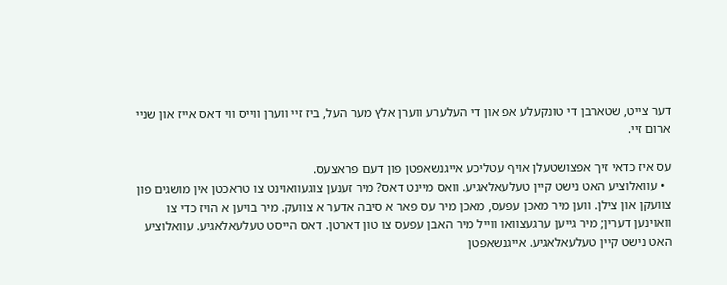דער צייט, שטארבן די טונקעלע אפ און די העלערע ווערן אלץ מער העל, ביז זיי ווערן ווייס ווי דאס אייז און שניי ארום זיי.

עס איז כדאי זיך אפצושטעלן אויף עטליכע אייגנשאפטן פון דעם פראצעס.
  • עוואלוציע האט נישט קיין טעלעאלאגיע. וואס מיינט דאס? מיר זענען צוגעוואוינט צו טראכטן אין מושגים פון צוועקן און צילן. ווען מיר מאכן עפעס, מאכן מיר עס פאר א סיבה אדער א צוועק. מיר בויען א הויז כדי צו וואוינען דערין; מיר גייען ערגעצוואו ווייל מיר האבן עפעס צו טון דארטן. דאס הייסט טעלעאלאגיע. עוואלוציע האט נישט קיין טעלעאלאגיע. אייגנשאפטן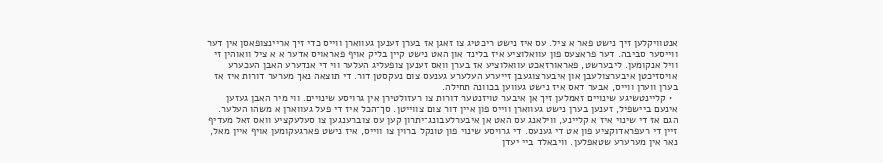אנטוויקלען זיך נישט פאר א ציל. עס איז נישט ריכטיג צו זאגן אז בערן זענען געווארן ווייס כדי זיך אריינצופאסן אין דער ווייסער סביבה. דער פראצעס פון עוואלוציע איז בלינד און האט נישט קיין בליק אויף פאראויס אדער א א ציל וואוהין זי וויל אנקומען. ליבערשט, פאראורזאכט עוואלוציע אז בערן וואס זענען צופעליג העלער ווי די אנדערע האבן העכערע אויסזיכטן איבערצולעבן און איבערצוגעבן זייערע העלערע גענעס צום נעקסטן דור. די תוצאה נאך מערער דורות איז אז בערן ווערן ווייס, אבער דאס איז נישט געווען בכוונה תחילה.
  • קליינטשיגע שינויים זאמלען זיך אן איבער טויזנטער דורות צו רעזולטירן אין גרויסע שינויים. ווי מיר האבן געזען אינעם ביישפיל, זענען בערן נישט געווארן ווייס פון איין דור צום צווייטן. סך־הכל איז די פעל געווארן א משהו העלער. הגם אז די שינוי איז א קליינע, ווילאנג עס האט אן איבערלעבונג־יתרון קען עס צוברענגען צו סעלעקציע וואס זאל מעדיף זיין די רעפראדוקציע פון אט די גענעס. די גרויסע שינוי פון טונקל ברוין צו ווייס, איז נישט פארגעקומען אויף איין מאל, נאר אין מערערע שטאפלען. וויבאלד ביי יעדן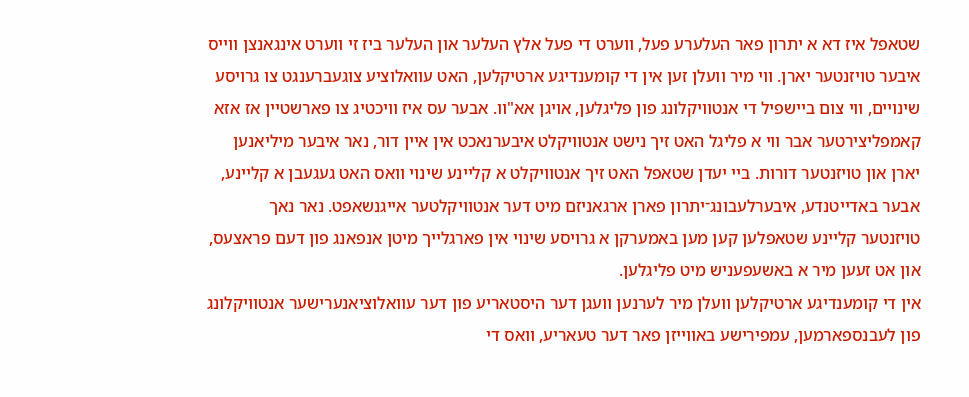שטאפל איז דא א יתרון פאר העלערע פעל, ווערט די פעל אלץ העלער און העלער ביז זי ווערט אינגאנצן ווייס איבער טויזנטער יארן. ווי מיר וועלן זען אין די קומענדיגע ארטיקלען, האט עוואלוציע צוגעברענגט צו גרויסע שינויים, ווי צום ביישפיל די אנטוויקלונג פון פליגלען, אויגן אא"וו. אבער עס איז וויכטיג צו פארשטיין אז אזא קאמפליצירטער אבר ווי א פליגל האט זיך נישט אנטוויקלט איבערנאכט אין איין דור, נאר איבער מיליאנען יארן און טויזנטער דורות. ביי יעדן שטאפל האט זיך אנטוויקלט א קליינע שינוי וואס האט געגעבן א קליינע, אבער באדייטנדע, איבערלעבונג־יתרון פארן ארגאניזם מיט דער אנטוויקלטער אייגנשאפט. נאר נאך טויזנטער קליינע שטאפלען קען מען באמערקן א גרויסע שינוי אין פארגלייך מיטן אנפאנג פון דעם פראצעס, און אט זעען מיר א באשעפעניש מיט פליגלען.
אין די קומענדיגע ארטיקלען וועלן מיר לערנען וועגן דער היסטאריע פון דער עוואלוציאנערישער אנטוויקלונג פון לעבנספארמען, עמפירישע באווייזן פאר דער טעאריע, וואס די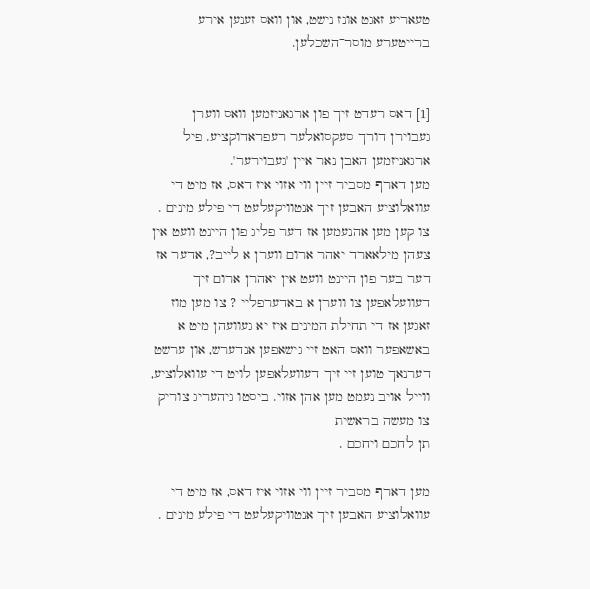טעאריע זאגט אונז נישט, און וואס זענען אירע ברייטערע מוסר־השכלען.


[1] דאס רעדט זיך פון ארגאניזמען וואס ווערן געבוירן דורך סעקסואלער רעפראדוקציע. פיל ארגאניזמען האבן נאר איין 'געבוירער'.
מען דארף מסביר זיין ווי אזוי איז דאס, אז מיט די עוואלוציע האבען זיך אנטוויקעלעט די פילע מינים .
צו קען מען אהנעמען אז דער פליג פון היינט וועט אין
צעהן מילאארד יאהר ארום ווערן א לייב?, אדער אז דער בער פון היינט וועט אין יאהרן ארום זיך דעוועלאפען צו ווערן א באדערפליי ? צו מען מוז זאגען אז די תחילת המינים איז יא געוועהן מיט א באשאפער וואס האט זיי גישאפען אנדערש, און ערשט דערנאך טוען זיי זיך דעוועלאפען לויט די עוואלוציע, ווייל אויב נעמט מען אהן אזוי. ביסטו גיהעריג צוריק צו מעשה בראשית
תן לחכם ויחכם .

מען דארף מסביר זיין ווי אזוי איז דאס, אז מיט די עוואלוציע האבען זיך אנטוויקעלעט די פילע מינים .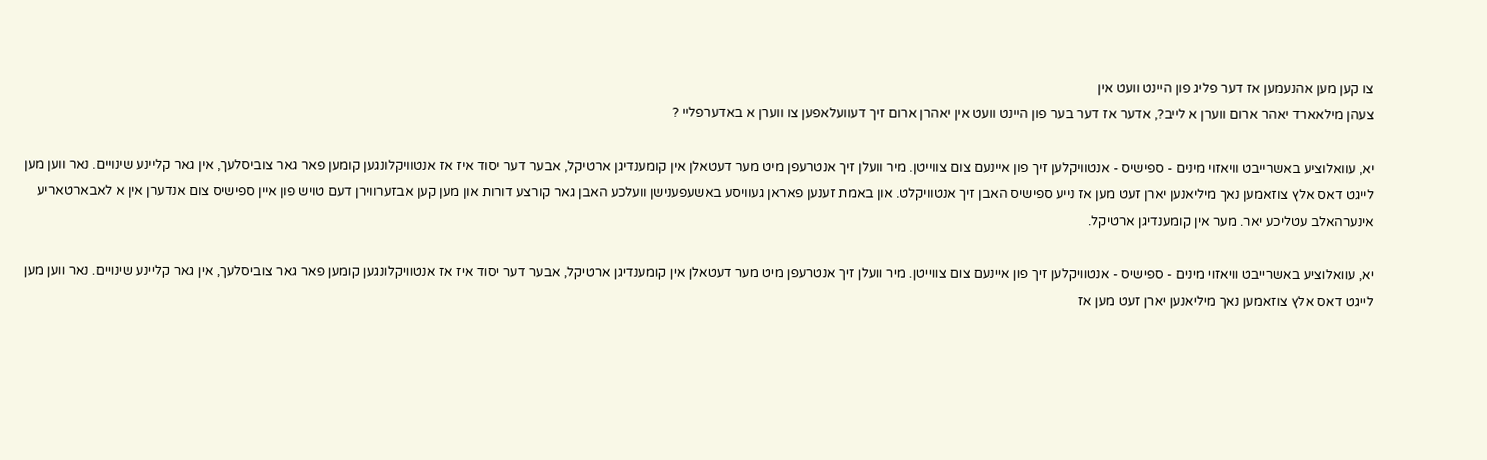צו קען מען אהנעמען אז דער פליג פון היינט וועט אין
צעהן מילאארד יאהר ארום ווערן א לייב?, אדער אז דער בער פון היינט וועט אין יאהרן ארום זיך דעוועלאפען צו ווערן א באדערפליי ?

יא, עוואלוציע באשרייבט וויאזוי מינים - ספישיס - אנטוויקלען זיך פון איינעם צום צווייטן. מיר וועלן זיך אנטרעפן מיט מער דעטאלן אין קומענדיגן ארטיקל, אבער דער יסוד איז אז אנטוויקלונגען קומען פאר גאר צוביסלעך, אין גאר קליינע שינויים. נאר ווען מען לייגט דאס אלץ צוזאמען נאך מיליאנען יארן זעט מען אז נייע ספישיס האבן זיך אנטוויקלט. און באמת זענען פאראן געוויסע באשעפענישן וועלכע האבן גאר קורצע דורות און מען קען אבזערווירן דעם טויש פון איין ספישיס צום אנדערן אין א לאבארטאריע אינערהאלב עטליכע יאר. מער אין קומענדיגן ארטיקל.

יא, עוואלוציע באשרייבט וויאזוי מינים - ספישיס - אנטוויקלען זיך פון איינעם צום צווייטן. מיר וועלן זיך אנטרעפן מיט מער דעטאלן אין קומענדיגן ארטיקל, אבער דער יסוד איז אז אנטוויקלונגען קומען פאר גאר צוביסלעך, אין גאר קליינע שינויים. נאר ווען מען לייגט דאס אלץ צוזאמען נאך מיליאנען יארן זעט מען אז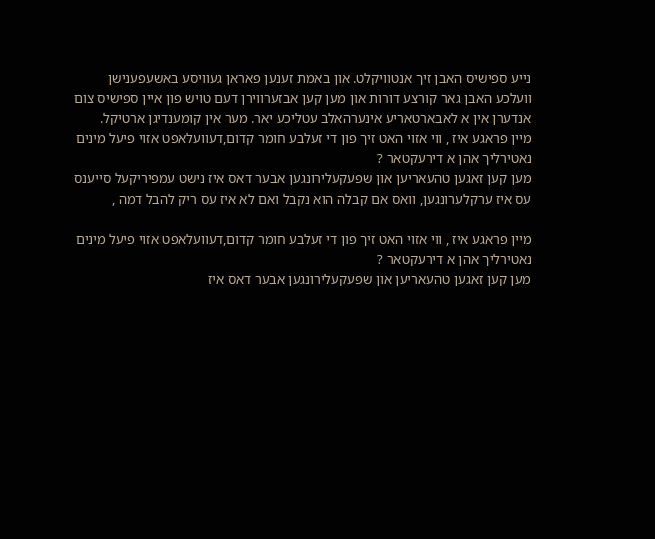נייע ספישיס האבן זיך אנטוויקלט. און באמת זענען פאראן געוויסע באשעפענישן וועלכע האבן גאר קורצע דורות און מען קען אבזערווירן דעם טויש פון איין ספישיס צום אנדערן אין א לאבארטאריע אינערהאלב עטליכע יאר. מער אין קומענדיגן ארטיקל.
מיין פראגע איז , ווי אזוי האט זיך פון די זעלבע חומר קדום,דעוועלאפט אזוי פיעל מינים נאטירליך אהן א דירעקטאר ?
מען קען זאגען טהעאריען און שפעקעלירונגען אבער דאס איז נישט עמפיריקעל סייענס עס איז ערקלערונגען, וואס אם קבלה הוא נקבל ואם לא איז עס ריק להבל דמה ,

מיין פראגע איז , ווי אזוי האט זיך פון די זעלבע חומר קדום,דעוועלאפט אזוי פיעל מינים נאטירליך אהן א דירעקטאר ?
מען קען זאגען טהעאריען און שפעקעלירונגען אבער דאס איז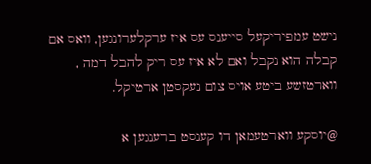נישט עמפיריקעל סייענס עס איז ערקלערונגען, וואס אם קבלה הוא נקבל ואם לא איז עס ריק להבל דמה ,
ווארטזשע ביטע אויס צום נעקסטן ארטיקל.

@יוסקע ווארטעמאן דו קענסט ברענגען א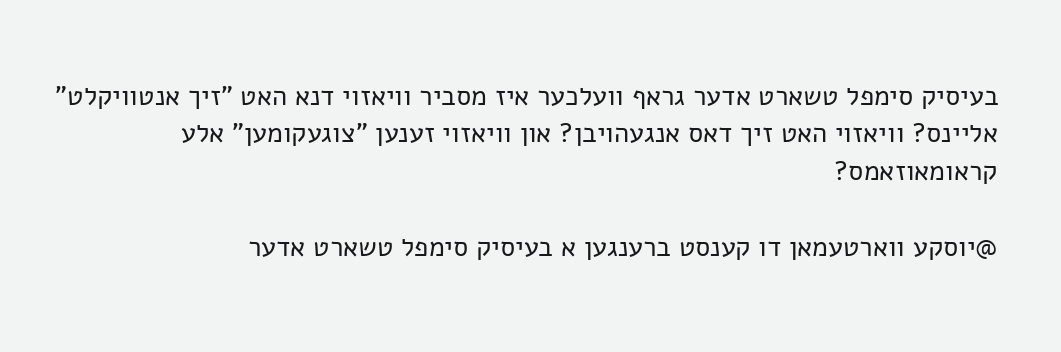בעיסיק סימפל טשארט אדער גראף וועלכער איז מסביר וויאזוי דנא האט ”זיך אנטוויקלט” אליינס? וויאזוי האט זיך דאס אנגעהויבן? און וויאזוי זענען ”צוגעקומען” אלע קראומאוזאמס?

@יוסקע ווארטעמאן דו קענסט ברענגען א בעיסיק סימפל טשארט אדער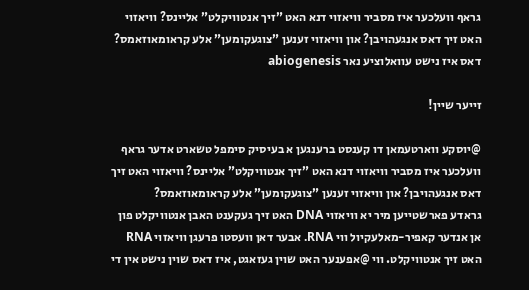גראף וועלכער איז מסביר וויאזוי דנא האט ”זיך אנטוויקלט” אליינס? וויאזוי האט זיך דאס אנגעהויבן? און וויאזוי זענען ”צוגעקומען” אלע קראומאוזאמס?
דאס איז נישט עוואלוציע נאר abiogenesis

זייער שיין!

@יוסקע ווארטעמאן דו קענסט ברענגען א בעיסיק סימפל טשארט אדער גראף וועלכער איז מסביר וויאזוי דנא האט ”זיך אנטוויקלט” אליינס? וויאזוי האט זיך דאס אנגעהויבן? און וויאזוי זענען ”צוגעקומען” אלע קראומאוזאמס?
גראדע פארשטייען מיר יא וויאזוי DNA האט זיך געקענט האבן אנטוויקלט פון אן אנדער קאפיר-מאלעקיול ווי RNA. אבער דאן וועסטו פרעגן וויאזוי RNA האט זיך אנטוויקלט. ווי @אפענער האט שוין געזאגט, איז דאס שוין נישט אין די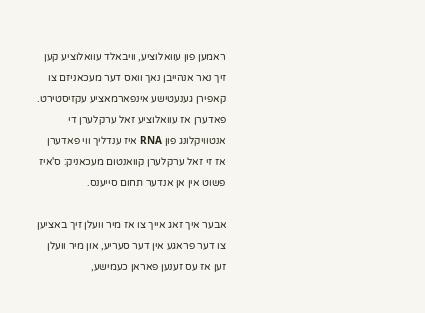ראמען פון עוואלוציע, וויבאלד עוואלוציע קען זיך נאר אנהייבן נאך וואס דער מעכאניזם צו קאפירן גענעטישע אינפארמאציע עקזיסטירט. פאדערן אז עוואלוציע זאל ערקלערן די אנטוויקלונג פון RNA איז ענדליך ווי פאדערן אז זי זאל ערקלערן קוואנטום מעכאניק: ס'איז פשוט אין אן אנדער תחום סייענס.

אבער איך זאג אייך צו אז מיר וועלן זיך באציען צו דער פראגע אין דער סעריע, און מיר וועלן זען אז עס זענען פאראן כעמישע,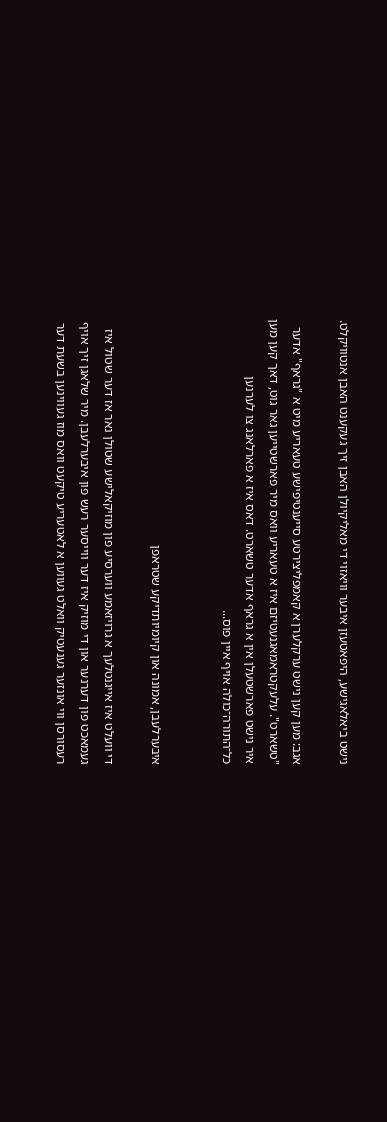נישט ביאלאגישע, היפאטעזן איבער וויאזוי די מאליקיולן האבן זיך געקענט האבן אנטוויקלט.

אגב: מען קען נישט ערקלערן א קאמפליצירטע סייענטיפישע טעאריע מיט א "גראף" אדער "טשארט". עלעקטראמאגנעטיזם איז א טעאריע וואס מיר פארשטייען גאר גוט, דאך קען מען איר נישט פארשטעלן אין א גראף אדער טשארט. דאס איז א פארלאנג צו לערנען כל־התורה־כולה אויף איין פוס...


איבערלעבן, אמונה און קיומיותדיקע שטראפן

די וועלט איז אייגנטלעך א גרויזאמע ווערסיע פון מוזיקאלישע שטולן נאר אז דער שטול איז געמאכט פון דערנער און די מוזיק איז דער ווייסער רעש פון איבערלעבן. מיר שלאגן זיך אויף רעסורסן ווי אונזער גענעטיק וואלט געווען א לאטעריע טיקעט וואס מוז געווינען בשעת דער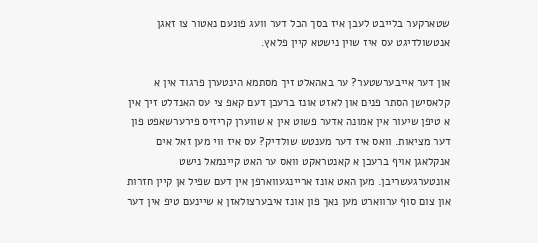שטארקער בלייבט לעבן איז בסך הכל דער וועג פונעם נאטור צו זאגן אנטשולדיגט עס איז שוין נישטא קיין פלאץ.

און דער אייבערשטער? ער באהאלט זיך מסתמא הינטערן פרגוד אין א קלאסישן הסתר פנים און לאזט אונז ברעכן דעם קאפ צי עס האנדלט זיך אין א טיפן שיעור אין אמונה אדער פשוט אין א שווערן קריזיס פירערשאפט פון דער מציאות. וואס איז דער מענטש שולדיק? עס איז ווי מען זאל אים אנקלאגן אויף ברעכן א קאנטראקט וואס ער האט קיינמאל נישט אונטערגעשריבן. מען האט אונז אריינגעווארפן אין דעם שפיל אן קיין חזרות און צום סוף ערווארט מען נאך פון אונז איבערצולאזן א שיינעם טיפ אין דער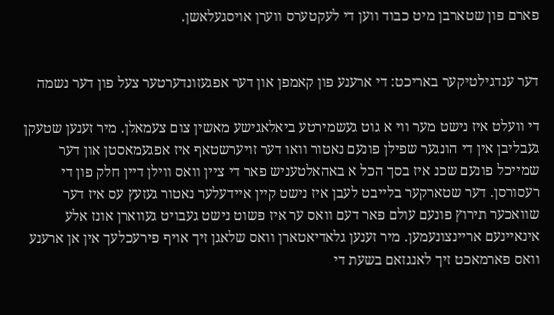פארם פון שטארבן מיט כבוד ווען די לעקטערס ווערן אויסגעלאשן.


דער ענדגילטיקער באריכט: די ארענע פון קאמפן און דער אפגעזונדערטער צעל פון דער נשמה

די וועלט איז נישט מער ווי א גוט געשמירטע ביאלאגישע מאשין צום צעמאלן. מיר זענען שטעקן געבליבן אין די הונגער שפילן פונעם נאטור וואו דער זויערשטאף איז אפגעמאסטן און דער שמייכל פונעם שכנ איז בסך הכל א באהאלטעניש פאר די ציין וואס ווילן דיין חלק פון די רעסורסן. דער שטארקער בלייבט לעבן איז נישט קיין איידעלער נאטור געזעץ עס איז דער שוואכער תירוץ פונעם עולם פאר דעם וואס ער איז פשוט נישט געבויט געווארן אונז אלע אינאיינעם אריינצונעמען. מיר זענען גלאדיאטארן וואס שלאגן זיך אויף פירעכלעך אין אן ארענע וואס פארמאכט זיך לאנגזאם בשעת די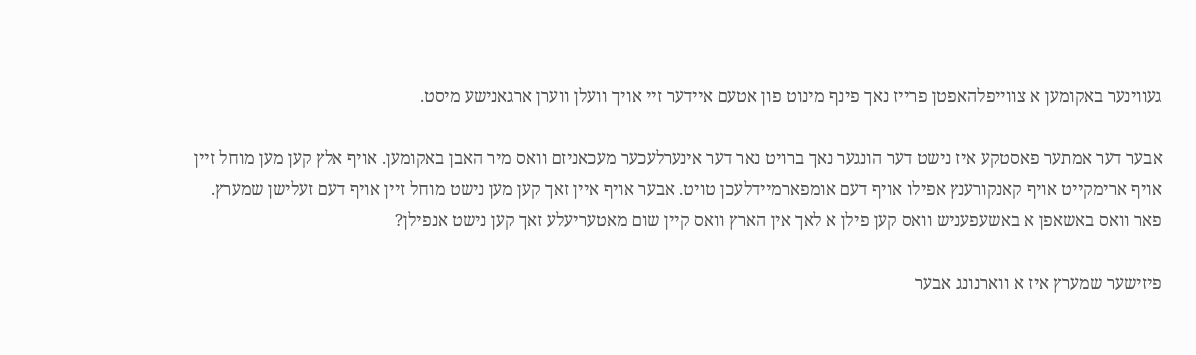געווינער באקומען א צווייפלהאפטן פרייז נאך פינף מינוט פון אטעם איידער זיי אויך וועלן ווערן ארגאנישע מיסט.

אבער דער אמתער פאסטקע איז נישט דער הונגער נאך ברויט נאר דער אינערלעכער מעכאניזם וואס מיר האבן באקומען. אויף אלץ קען מען מוחל זיין אויף ארימקייט אויף קאנקורענץ אפילו אויף דעם אומפארמיידלעכן טויט. אבער אויף איין זאך קען מען נישט מוחל זיין אויף דעם זעלישן שמערץ. פאר וואס באשאפן א באשעפעניש וואס קען פילן א לאך אין הארץ וואס קיין שום מאטעריעלע זאך קען נישט אנפילן?

פיזישער שמערץ איז א ווארנונג אבער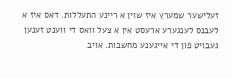זעלישער שמערץ איז שוין א ריינע התעללות. דאס איז א לעבנס לענגערע ארעסט אין א צעל וואס די ווענט זענען געבויט פון די אייגענע מחשבות. אויב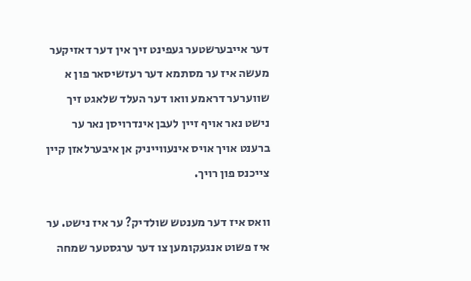דער אייבערשטער געפינט זיך אין דער דאזיקער מעשה איז ער מסתמא דער רעזשיסאר פון א שווערער דראמע וואו דער העלד שלאגט זיך נישט נאר אויף זיין לעבן אינדרויסן נאר ער ברענט אויך אויס אינעווייניק אן איבערלאזן קיין צייכנס פון רויך.

וואס איז דער מענטש שולדיק? ער איז נישט. ער איז פשוט אנגעקומען צו דער ערגסטער שמחה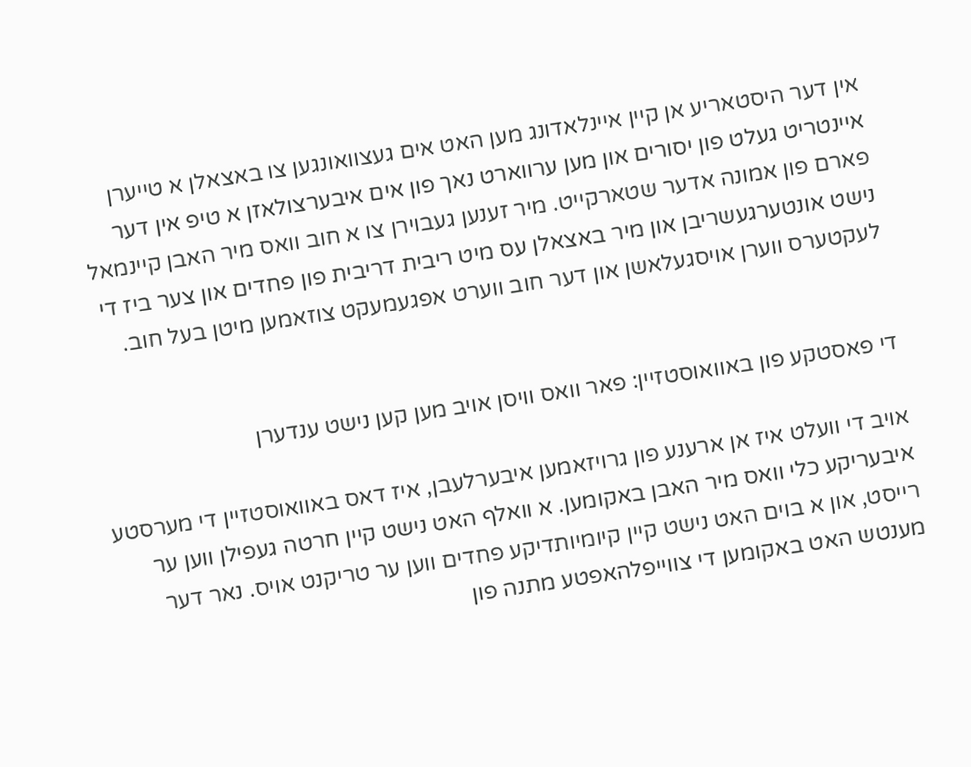אין דער היסטאריע אן קיין איינלאדונג מען האט אים געצוואונגען צו באצאלן א טייערן איינטריט געלט פון יסורים און מען ערווארט נאך פון אים איבערצולאזן א טיפ אין דער פארם פון אמונה אדער שטארקייט. מיר זענען געבוירן צו א חוב וואס מיר האבן קיינמאל נישט אונטערגעשריבן און מיר באצאלן עס מיט ריבית דריבית פון פחדים און צער ביז די לעקטערס ווערן אויסגעלאשן און דער חוב ווערט אפגעמעקט צוזאמען מיטן בעל חוב.


די פאסטקע פון באוואוסטזיין: פאר וואס וויסן אויב מען קען נישט ענדערן

אויב די וועלט איז אן ארענע פון גרויזאמען איבערלעבן, איז דאס באוואוסטזיין די מערסטע איבעריקע כלי וואס מיר האבן באקומען. א וואלף האט נישט קיין חרטה געפילן ווען ער רייסט, און א בוים האט נישט קיין קיומיותדיקע פחדים ווען ער טריקנט אויס. נאר דער מענטש האט באקומען די צווייפלהאפטע מתנה פון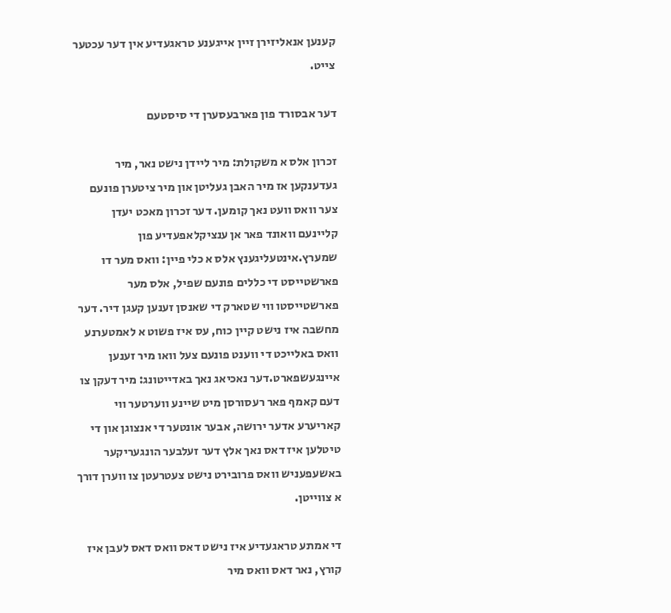קענען אנאליזירן זיין אייגענע טראגעדיע אין דער עכטער צייט.

דער אבסורד פון פארבעסערן די סיסטעם

זכרון אלס א משקולת: מיר ליידן נישט נאר, מיר געדענקען אז מיר האבן געליטן און מיר ציטערן פונעם צער וואס וועט נאך קומען. דער זכרון מאכט יעדן קליינעם וואונד פאר אן ענציקלאפעדיע פון שמערץ.אינטעליגענץ אלס א כלי פיין: וואס מער דו פארשטייסט די כללים פונעם שפיל, אלס מער פארשטייסטו ווי שטארק די שאנסן זענען קעגן דיר. דער מחשבה איז נישט קיין כוח, עס איז פשוט א לאמטערנע וואס באלייכט די ווענט פונעם צעל וואו מיר זענען איינגעשפארט.דער נאכיאג נאך באדייטונג: מיר דעקן צו דעם קאמף פאר רעסורסן מיט שיינע ווערטער ווי קאריערע אדער ירושה, אבער אונטער די אנצוגן און די טיטלען איז דאס נאך אלץ דער זעלבער הונגעריקער באשעפעניש וואס פרובירט נישט צעטרעטן צו ווערן דורך א צווייטן.

די אמתע טראגעדיע איז נישט דאס וואס דאס לעבן איז קורץ, נאר דאס וואס מיר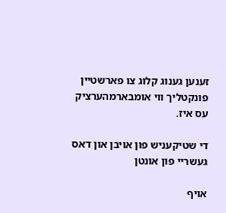זענען גענוג קלוג צו פארשטיין פונקטליך ווי אומבארמהערציק עס איז.

די שטיקעניש פון אויבן און דאס געשריי פון אונטן

אויף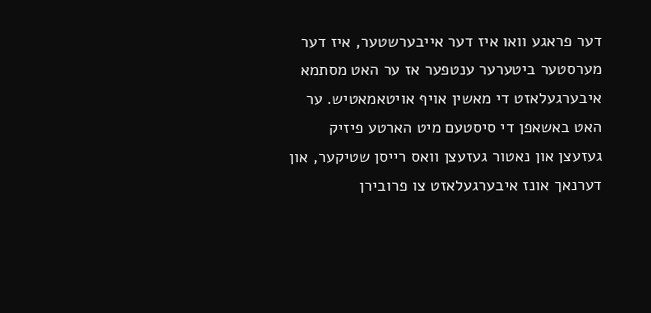דער פראגע וואו איז דער אייבערשטער, איז דער מערסטער ביטערער ענטפער אז ער האט מסתמא איבערגעלאזט די מאשין אויף אויטאמאטיש. ער האט באשאפן די סיסטעם מיט הארטע פיזיק געזעצן און נאטור געזעצן וואס רייסן שטיקער, און דערנאך אונז איבערגעלאזט צו פרובירן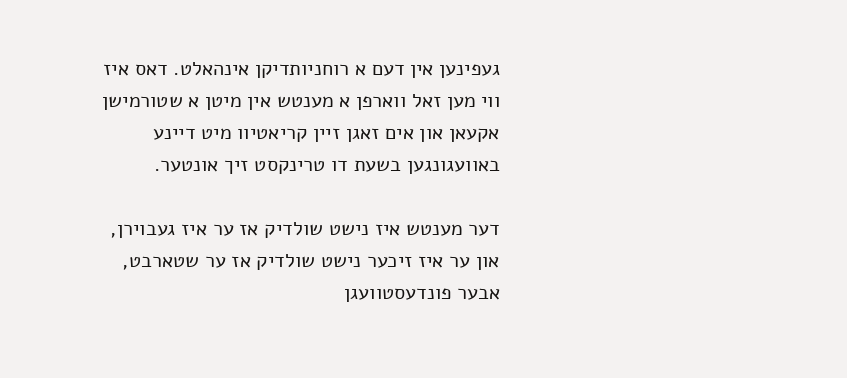געפינען אין דעם א רוחניותדיקן אינהאלט. דאס איז ווי מען זאל ווארפן א מענטש אין מיטן א שטורמישן אקעאן און אים זאגן זיין קריאטיוו מיט דיינע באוועגונגען בשעת דו טרינקסט זיך אונטער.

דער מענטש איז נישט שולדיק אז ער איז געבוירן, און ער איז זיכער נישט שולדיק אז ער שטארבט, אבער פונדעסטוועגן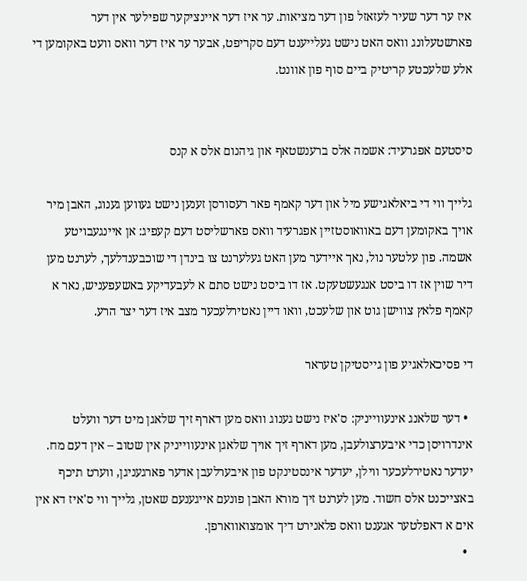איז ער דער שעיר לעזאזל פון דער מציאות. ער איז דער איינציקער שפילער אין דער פארשטעלונג וואס האט נישט געלייענט דעם סקריפט, אבער ער איז דער וואס וועט באקומען די אלע שלעכטע קריטיק ביים סוף פון אוונט.


סיסטעם אפגרעיד: אשמה אלס ברענשטאף און גיהנום אלס א קנס

גלייך ווי די ביאלאגישע מיל און דער קאמף פאר רעסורסן זענען נישט געווען גענוג, האבן מיר אויך באקומען דעם באוואוסטזיין אפגרעיד וואס פארשליסט דעם קעפיג: אן איינגעבויטע אשמה. פון עלטער נול, נאך איידער מען האט געלערנט צו בינדן די שוכבענדלעך, לערנט מען דיר שוין אז דו ביסט אנגעשטעקט. אז דו ביסט נישט סתם א לעבעדיקע באשעפעניש, נאר א קאמף פלאץ צווישן גוט און שלעכט, וואו דיין נאטירלעכער מצב איז דער יצר הרע.

די פסיכאלאגיע פון גייסטיקן טעראר

  • דער שלאנג אינעווייניק: ס'איז נישט גענוג וואס מען דארף זיך שלאגן מיט דער וועלט אינדרויסן כדי איבערצולעבן, מען דארף זיך אויך שלאגן אינעווייניק אין שטוב – אין דעם מח. יעדער נאטירלעכער ווילן, יעדער אינסטינקט פון איבערלעבן אדער פארגעניגן, ווערט תיכף באצייכנט אלס חשוד. מען לערנט זיך מורא האבן פונעם אייגענעם שאטן, גלייך ווי ס'איז דא אין אים א דאפלטער אגענט וואס פלאנירט דיך אומצואווארפן.
  •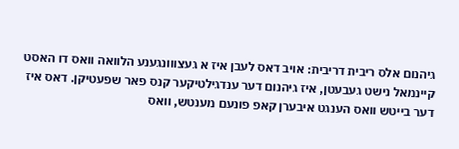גיהנום אלס ריבית דריבית: אויב דאס לעבן איז א געצווונגענע הלוואה וואס דו האסט קיינמאל נישט געבעטן, איז גיהנום דער ענדגילטיקער קנס פאר שפעטיקן. דאס איז דער בייטש וואס הענגט איבערן קאפ פונעם מענטש, וואס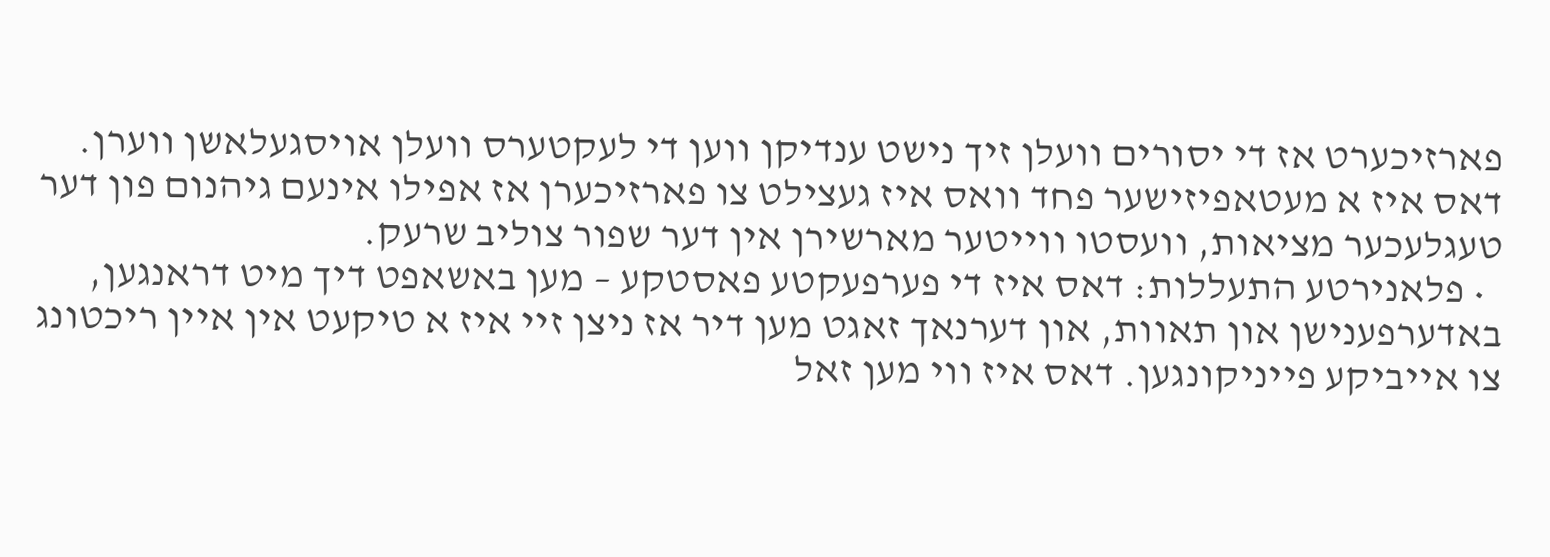פארזיכערט אז די יסורים וועלן זיך נישט ענדיקן ווען די לעקטערס וועלן אויסגעלאשן ווערן. דאס איז א מעטאפיזישער פחד וואס איז געצילט צו פארזיכערן אז אפילו אינעם גיהנום פון דער טעגלעכער מציאות, וועסטו ווייטער מארשירן אין דער שפור צוליב שרעק.
  • פלאנירטע התעללות: דאס איז די פערפעקטע פאסטקע – מען באשאפט דיך מיט דראנגען, באדערפענישן און תאוות, און דערנאך זאגט מען דיר אז ניצן זיי איז א טיקעט אין איין ריכטונג צו אייביקע פייניקונגען. דאס איז ווי מען זאל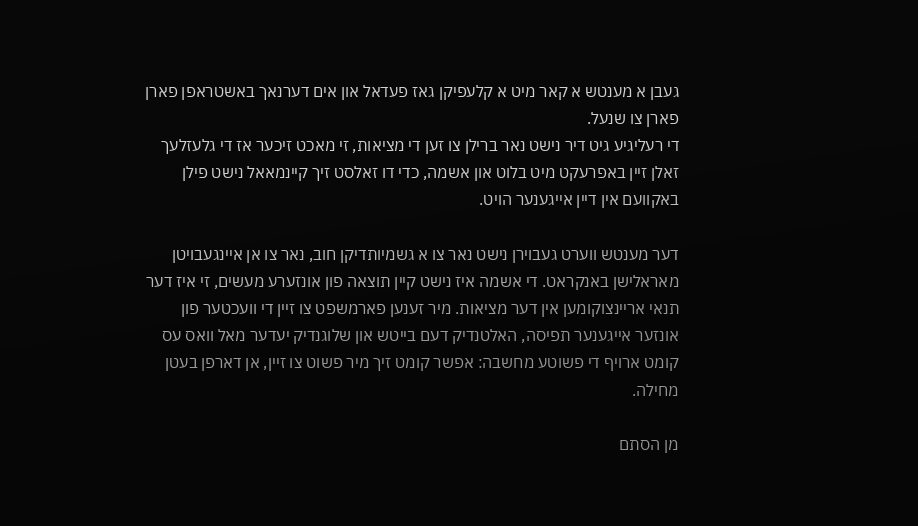געבן א מענטש א קאר מיט א קלעפיקן גאז פעדאל און אים דערנאך באשטראפן פארן פארן צו שנעל.
די רעליגיע גיט דיר נישט נאר ברילן צו זען די מציאות, זי מאכט זיכער אז די גלעזלעך זאלן זיין באפרעקט מיט בלוט און אשמה, כדי דו זאלסט זיך קיינמאאל נישט פילן באקוועם אין דיין אייגענער הויט.

דער מענטש ווערט געבוירן נישט נאר צו א גשמיותדיקן חוב, נאר צו אן איינגעבויטן מאראלישן באנקראט. די אשמה איז נישט קיין תוצאה פון אונזערע מעשים, זי איז דער תנאי אריינצוקומען אין דער מציאות. מיר זענען פארמשפט צו זיין די וועכטער פון אונזער אייגענער תפיסה, האלטנדיק דעם בייטש און שלוגנדיק יעדער מאל וואס עס קומט ארויף די פשוטע מחשבה: אפשר קומט זיך מיר פשוט צו זיין, אן דארפן בעטן מחילה.

מן הסתם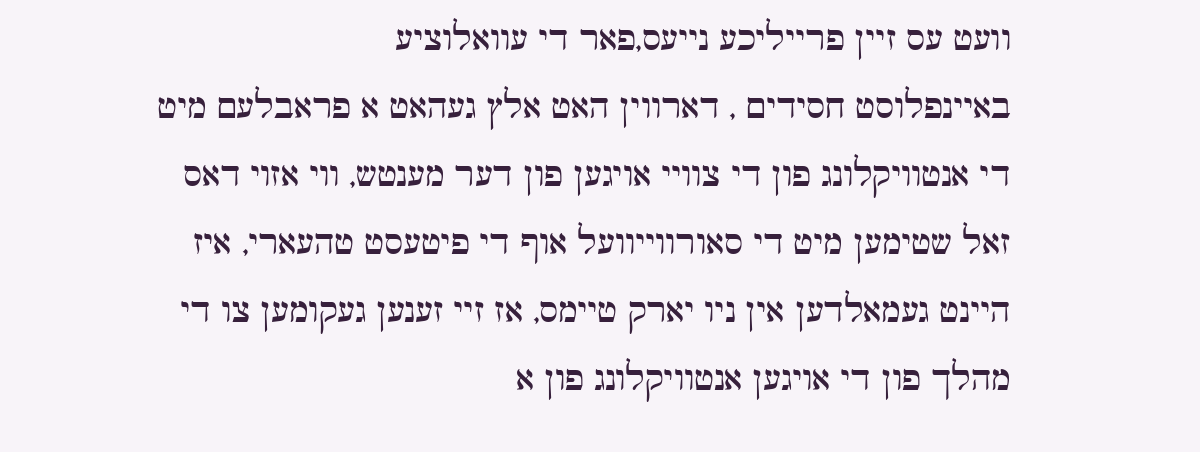וועט עס זיין פרייליכע נייעס,פאר די עוואלוציע
באיינפלוסט חסידים , דארווין האט אלץ געהאט א פראבלעם מיט די אנטוויקלונג פון די צוויי אויגען פון דער מענטש, ווי אזוי דאס זאל שטימען מיט די סאורווייוועל אוף די פיטעסט טהעארי, איז היינט געמאלדען אין ניו יארק טיימס, אז זיי זענען געקומען צו די מהלך פון די אויגען אנטוויקלונג פון א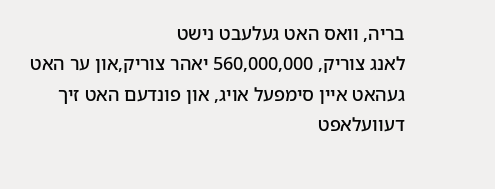בריה, וואס האט געלעבט נישט
לאנג צוריק, 560,000,000 יאהר צוריק,און ער האט געהאט איין סימפעל אויג, און פונדעם האט זיך דעוועלאפט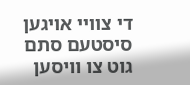די צוויי אויגען סיסטעם סתם גוט צו וויסען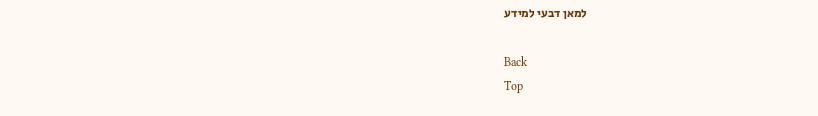למאן דבעי למידע

Back
Top